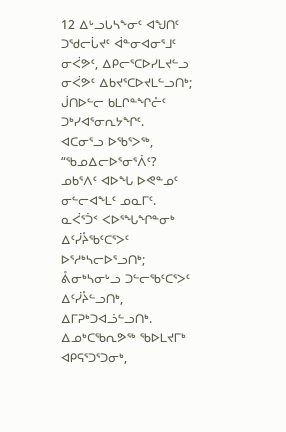12 ᐃᒡᓗᒐᓴᖕᓂᑦ ᐊᖑᑎᑦ ᑐᖁᓕᒑᔪᑦ ᐋᓐᓂᐊᓂᕐᒧᑦ ᓂᐹᕗᑦ, ᐃᑭᓕᕐᑕᐅᓯᒪᔪᓪᓗ ᓂᐹᕗᑦ ᐃᑲᔪᕐᑕᐅᔪᒪᓪᓗᑎᒃ; ᒎᑎᐅᓪᓕ ᑲᒪᒋᓐᖏᓔᑦ ᑐᒃᓯᐊᕐᓂᕆᔭᖏᑦ.
ᐊᑕᓂᕐᓗ ᐅᖃᕐᐳᖅ, “ᖃᓄᐃᓕᐅᕐᓂᕐᐲᑦ? ᓄᑲᕐᐱᑦ ᐊᐅᖓ ᐅᕙᓐᓄᑦ ᓂᓪᓕᐊᖕᒪᑦ ᓄᓇᒥᑦ.
ᓇᐹᕐᑑᑉ ᐸᐅᕐᖓᖏᓐᓂᒃ ᐃᑦᓰᔧᖃᑦᑕᕐᐳᑦ ᐅᕐᓱᒃᓴᓕᐅᕐᓗᑎᒃ; ᕔᓂᒃᓴᓂᒡᓗ ᑐᓪᓕᖃᑦᑕᕐᐳᑦ ᐃᑦᓰᔧᓪᓗᑎᒃ, ᐃᒥᕈᒃᑐᐊᓘᓪᓗᑎᒃ.
ᐃᓄᒃᑕᖃᕆᕗᖅ ᖃᐅᒪᔪᒥᒃ ᐊᑭᕋᕐᑐᕐᑐᓂᒃ,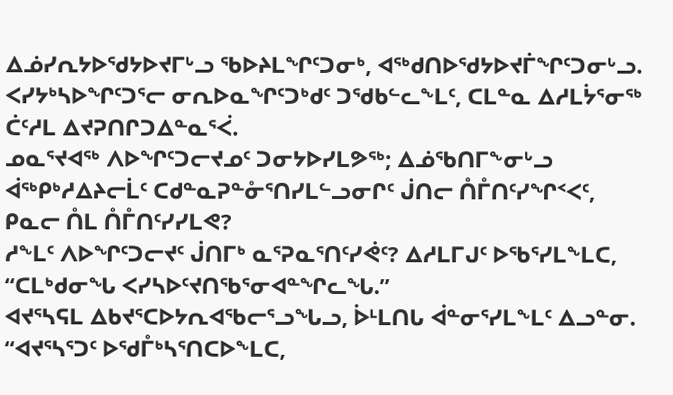ᐃᓅᓯᕆᔭᐅᖁᔭᐅᔪᒥᒡᓗ ᖃᐅᔨᒪᖏᑦᑐᓂᒃ, ᐊᖅᑯᑎᐅᖁᔭᐅᔪᒦᖏᑦᑐᓂᒡᓗ.
ᐸᓯᔭᒃᓴᐅᖏᑦᑐᕐᓕ ᓂᕆᐅᓇᖏᑦᑐᒃᑯᑦ ᑐᖁᑲᓪᓚᖕᒪᑦ, ᑕᒪᓐᓇ ᐃᓱᒪᔮᕐᓂᖅ ᑖᑦᓱᒪ ᐃᔪᕈᑎᒋᑐᐃᓐᓇᕐᐹ.
ᓄᓇᕐᔪᐊᖅ ᐱᐅᖏᑦᑐᓕᔪᓄᑦ ᑐᓂᔭᐅᓯᒪᕗᖅ; ᐃᓅᖃᑎᒥᖕᓂᒡᓗ ᐋᖅᑭᒃᓱᐃᔨᓕᒫᑦ ᑕᑯᓐᓇᕈᓐᓁᕐᑎᓯᒪᓪᓗᓂᒋᑦ ᒎᑎᓕ ᑍᒤᑎᑦᓯᖏᑉᐸᑦ, ᑭᓇᓕ ᑍᒪ ᑍᒤᑎᑦᓯᓯᒪᕙ?
ᓱᖕᒪᑦ ᐱᐅᖏᑦᑐᓕᔪᑦ ᒎᑎᒥᒃ ᓇᕐᕈᓇᕐᑎᑦᓯᕚᑦ? ᐃᓱᒪᒥᒍᑦ ᐅᖃᕐᓯᒪᖕᒪᑕ, “ᑕᒪᒃᑯᓂᖓ ᐸᓯᓴᐅᑦᔪᑎᖃᕐᓂᐊᓐᖏᓚᖓ.”
ᐊᔪᕐᓴᕋᒪ ᐃᑲᔪᕐᑕᐅᔭᕆᐊᖃᓕᕐᓗᖓᓗ, ᐆᒻᒪᑎᒐ ᐋᓐᓂᕐᓯᒪᖕᒪᑦ ᐃᓗᓐᓂ.
“ᐊᔪᕐᓴᕐᑐᑦ ᐅᖁᒤᒃᓴᕐᑎᑕᐅᖕᒪᑕ,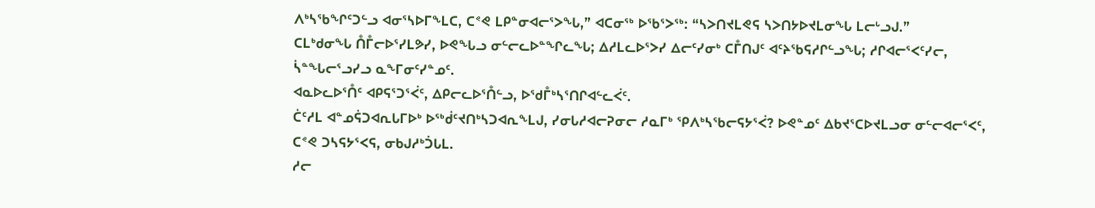ᐱᒃᓴᖃᖏᑦᑐᓪᓗ ᐊᓂᕐᓴᐅᒥᖕᒪᑕ, ᑕᕝᕙ ᒪᑭᓐᓂᐊᓕᕐᐳᖓ,” ᐊᑕᓂᖅ ᐅᖃᕐᐳᖅ: “ᓴᐳᑎᔪᒪᕙᕋ ᓴᐳᑎᔭᐅᔪᒪᓂᖓ ᒪᓕᒡᓗᒍ.”
ᑕᒪᒃᑯᓂᖓ ᑍᒤᓕᐅᕐᓯᒪᕗᓯ, ᐅᕙᖓᓗ ᓂᓪᓕᓚᐅᓐᖏᓚᖓ; ᐃᓱᒪᓚᐅᕐᐳᓯ ᐃᓕᑦᓯᓂᒃ ᑕᒤᑎᒍᑦ ᐊᑦᔨᖃᕋᓱᒋᓪᓗᖓ; ᓱᒋᐊᓕᕐᐸᑦᓯᓕ, ᓵᓐᖓᓕᕐᓗᓯᓗ ᓇᖕᒥᓂᑦᓯᓐᓄᑦ.
ᐊᓇᐅᓚᐅᕐᑍᑦ ᐊᑭᕋᕐᑐᕐᐹᑦ, ᐃᑭᓕᓚᐅᕐᑍᓪᓗ, ᐅᖁᒤᒃᓴᕐᑎᒋᐊᓪᓚᐹᑦ.
ᑖᑦᓱᒪ ᐊᓐᓄᕌᑐᐊᕆᒐᒥᐅᒃ ᐅᖅᑰᑦᔪᑎᒃᓴᑐᐊᕆᖕᒪᒍ, ᓯᓂᒐᓱᐊᓕᕈᓂᓕ ᓱᓇᒥᒃ ᕿᐱᒃᓴᖃᓕᕋᔭᕐᐹ? ᐅᕙᓐᓄᑦ ᐃᑲᔪᕐᑕᐅᔪᒪᓗᓂ ᓂᓪᓕᐊᓕᕐᐸᑦ, ᑕᕝᕙ ᑐᓴᕋᔭᕐᐸᕋ, ᓂᑲᒍᓱᒃᑑᒐᒪ.
ᓱᓕ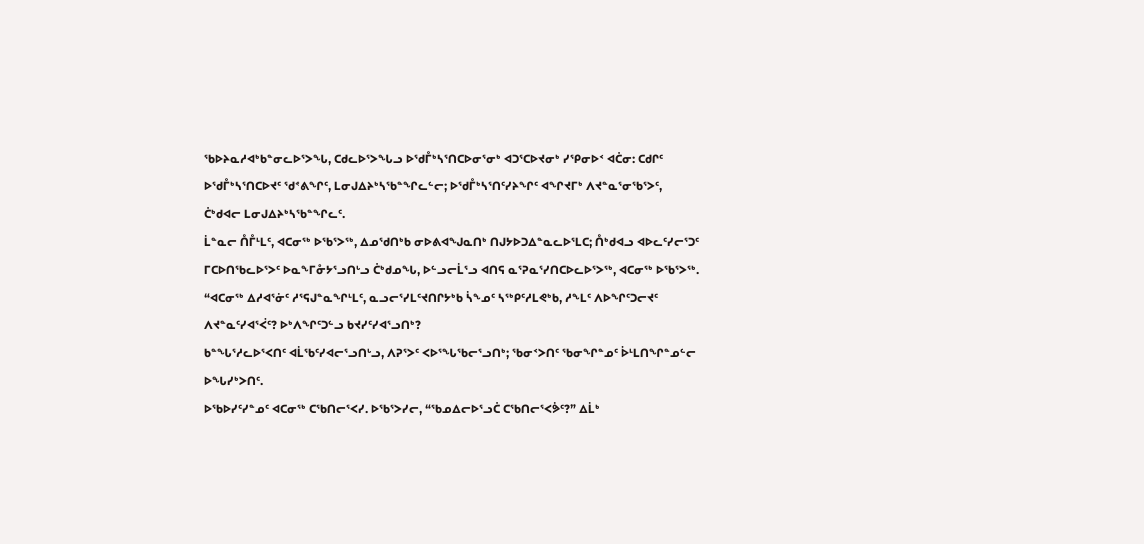ᖃᐅᔨᓇᓱᐊᒃᑲᓐᓂᓚᐅᕐᐳᖓ, ᑕᑯᓚᐅᕐᐳᖓᓗ ᐅᖁᒤᒃᓴᕐᑎᑕᐅᓂᕐᓂᒃ ᐊᑐᕐᑕᐅᔪᓂᒃ ᓯᕿᓂᐅᑉ ᐊᑖᓂ: ᑕᑯᒋᑦ ᐅᖁᒤᒃᓴᕐᑎᑕᐅᔪᑦ ᖁᕝᕕᖏᑦ, ᒪᓂᒍᐃᔨᒃᓴᖃᓐᖏᓚᓪᓕ; ᐅᖁᒤᒃᓴᕐᑎᑦᓯᔨᖏᑦ ᐊᖏᔪᒥᒃ ᐱᔪᓐᓇᕐᓂᖃᕐᐳᑦ, ᑖᒃᑯᐊᓕ ᒪᓂᒍᐃᔨᒃᓴᖃᓐᖏᓚᑦ.
ᒫᓐᓇᓕ ᑍᒤᒻᒪᑦ, ᐊᑕᓂᖅ ᐅᖃᕐᐳᖅ, ᐃᓄᖁᑎᒃᑲ ᓂᐅᕕᐊᖑᓇᑎᒃ ᑎᒍᔭᐅᑐᐃᓐᓇᓚᐅᕐᒪᑕ; ᑍᒃᑯᐊᓗ ᐊᐅᓚᑦᓯᓕᕐᑐᑦ ᒥᑕᐅᑎᖃᓚᐅᕐᐳᑦ ᐅᓇᖕᒥᓁᔭᕐᓗᑎᒡᓗ ᑖᒃᑯᓄᖓ, ᐅᓪᓗᓕᒫᕐᓗ ᐊᑎᕋ ᓇᕐᕈᓇᕐᓯᑎᑕᐅᓚᐅᕐᐳᖅ, ᐊᑕᓂᖅ ᐅᖃᕐᐳᖅ.
“ᐊᑕᓂᖅ ᐃᓱᐊᕐᓃᑦ ᓱᕐᕋᒍᓐᓇᖏᒻᒪᑦ, ᓇᓗᓕᕐᓯᒪᑦᔪᑎᒋᔭᒃᑲ ᓵᖕᓄᑦ ᓴᖅᑭᑦᓱᒪᕙᒃᑲ, ᓱᖕᒪᑦ ᐱᐅᖏᑦᑐᓕᔪᑦ ᐱᔪᓐᓇᑦᓯᐊᕐᐹᑦ? ᐅᒃᐱᖏᑦᑐᓪᓗ ᑲᔪᓯᑦᓯᐊᕐᓗᑎᒃ?
ᑲᓐᖓᕐᓱᓚᐅᕐᐸᑎᑦ ᐊᒫᖃᑦᓯᐊᓕᕐᓗᑎᒡᓗ, ᐱᕈᕐᐳᑦ ᐸᐅᕐᖓᖃᓕᕐᓗᑎᒃ; ᖃᓂᑉᐳᑎᑦ ᖃᓂᖏᓐᓄᑦ ᐆᒻᒪᑎᖏᓐᓄᓪᓕ ᐅᖓᓯᒃᐳᑎᑦ.
ᐅᖃᐅᓯᑦᓯᓐᓄᑦ ᐊᑕᓂᖅ ᑕᖃᑎᓕᕐᐸᓯ. ᐅᖃᕐᐳᓯᓕ, “ᖃᓄᐃᓕᐅᕐᓗᑖ ᑕᖃᑎᓕᕐᐸᕘᑦ?” ᐃᒫᒃ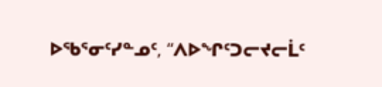ᐅᖃᕐᓂᑦᓯᓐᓄᑦ, “ᐱᐅᖏᑦᑐᓕᔪᓕᒫᑦ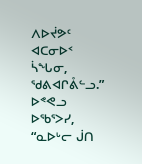ᐱᐅᔫᕗᑦ ᐊᑕᓂᐅᑉ ᓵᖓᓂ, ᖁᕕᐊᒋᕔᓪᓗ.” ᐅᕝᕙᓗ ᐅᖃᕐᐳᓯ, “ᓇᐅᒡᓕ ᒎᑎ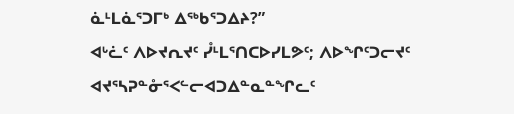ᓈᒻᒪᓈᕐᑐᒥᒃ ᐃᖅᑲᕐᑐᐃᔨ?”
ᐊᒡᓛᑦ ᐱᐅᔪᕆᔪᑦ ᓮᒻᒪᕐᑎᑕᐅᓯᒪᕗᑦ; ᐱᐅᖏᑦᑐᓕᔪᑦ ᐊᔪᕐᓴᕈᓐᓁᕐᐸᓪᓕᐊᑐᐃᓐᓇᓐᖏᓚᑦ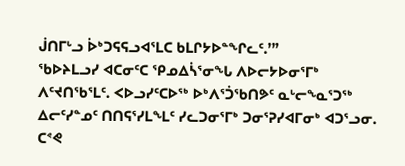ᒎᑎᒥᒡᓗ ᐆᒃᑐᕋᕋᓗᐊᕐᒪᑕ ᑲᒪᒋᔭᐅᓐᖏᓚᑦ.’”
ᖃᐅᔨᒪᓗᓯ ᐊᑕᓂᑦᑕ ᕿᓄᐃᓵᕐᓂᖓ ᐱᐅᓕᔭᐅᓂᕐᒥᒃ ᐱᑦᔪᑎᖃᕐᒪᑦ. ᐸᐅᓗᓯᑦᑕᐅᖅ ᐅᒃᐱᕐᑑᖃᑎᕗᑦ ᓇᒡᓕᖕᓇᕐᑐᖅ ᐃᓕᑦᓯᓐᓄᑦ ᑎᑎᕋᕐᓯᒪᖕᒪᑦ ᓯᓚᑐᓂᕐᒥᒃ ᑐᓂᕐᕈᓯᐊᒥᓂᒃ ᐊᑐᕐᓗᓂ.
ᑕᕝᕙ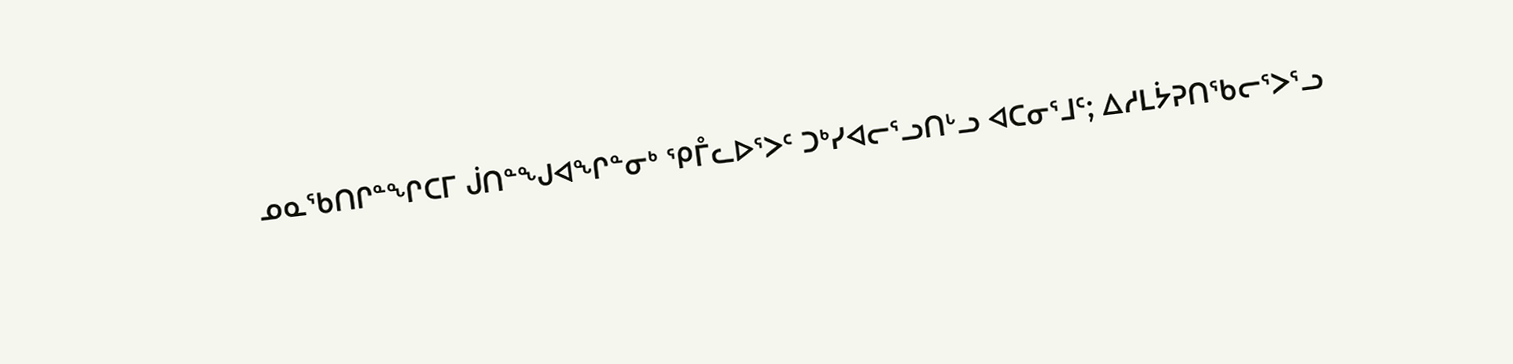ᓄᓇᖃᑎᒋᓐᖏᑕᒥ ᒎᑎᓐᖑᐊᖏᓐᓂᒃ ᕿᒤᓚᐅᕐᐳᑦ ᑐᒃᓯᐊᓕᕐᓗᑎᒡᓗ ᐊᑕᓂᕐᒧᑦ; ᐃᓱᒪᔮᕈᑎᖃᓕᕐᐳᕐᓗ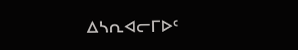ᐃᓴᕆᐊᓕᒥᐅᑦ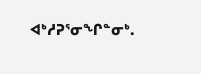ᐊᒃᓱᕈᕐᓂᖏᓐᓂᒃ.